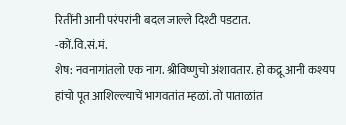रितींनी आनी परंपरांनी बदल जाल्ले दिश्टी पडटात.
-कों.वि.सं.मं.
शेष: नवनागांतलो एक नाग. श्रीविष्णुचो अंशावतार. हो कद्रू आनी कश्यप हांचो पूत आशिल्ल्याचें भागवतांत म्हळां. तो पाताळांत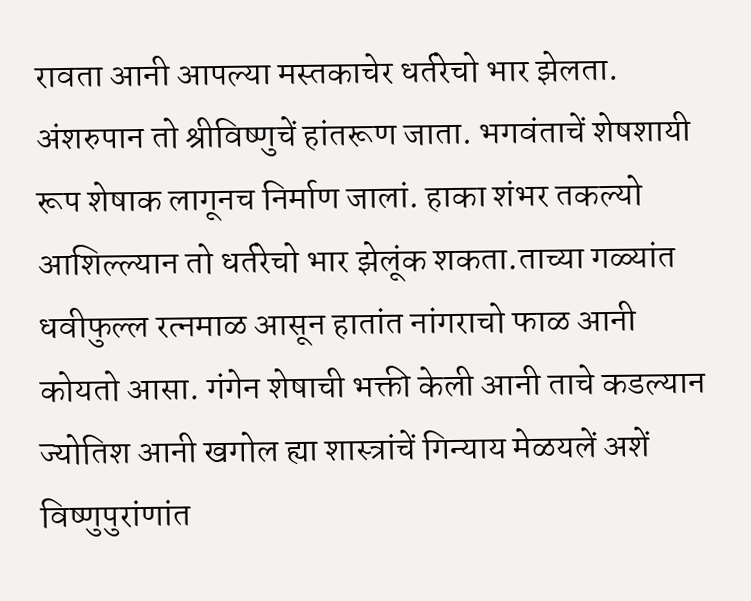रावता आनी आपल्या मस्तकाचेर धर्तरेचो भार झेलता. अंशरुपान तो श्रीविष्णुचें हांतरूण जाता. भगवंताचें शेषशायी रूप शेषाक लागूनच निर्माण जालां. हाका शंभर तकल्यो आशिल्ल्यान तो धर्तरेचो भार झेलूंक शकता.ताच्या गळ्यांत धवीफुल्ल रत्नमाळ आसून हातांत नांगराचो फाळ आनी कोयतो आसा. गंगेन शेषाची भक्ती केली आनी ताचे कडल्यान ज्योतिश आनी खगोल ह्या शास्त्रांचें गिन्याय मेळयलें अशें विष्णुपुरांणांत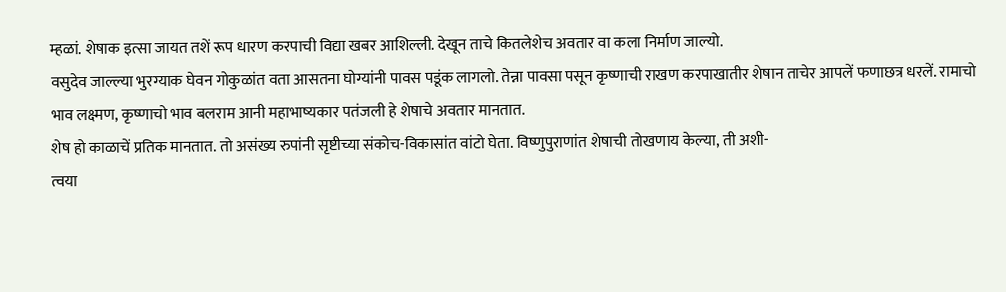म्हळां. शेषाक इत्सा जायत तशें रूप धारण करपाची विद्या खबर आशिल्ली. देखून ताचे कितलेशेच अवतार वा कला निर्माण जाल्यो.
वसुदेव जाल्ल्या भुरग्याक घेवन गोकुळांत वता आसतना घोग्यांनी पावस पडूंक लागलो. तेन्ना पावसा पसून कृष्णाची राखण करपाखातीर शेषान ताचेर आपलें फणाछत्र धरलें. रामाचो भाव लक्ष्मण, कृष्णाचो भाव बलराम आनी महाभाष्यकार पतंजली हे शेषाचे अवतार मानतात.
शेष हो काळाचें प्रतिक मानतात. तो असंख्य रुपांनी सृष्टीच्या संकोच-विकासांत वांटो घेता. विष्णुपुराणांत शेषाची तोखणाय केल्या, ती अशी-
त्वया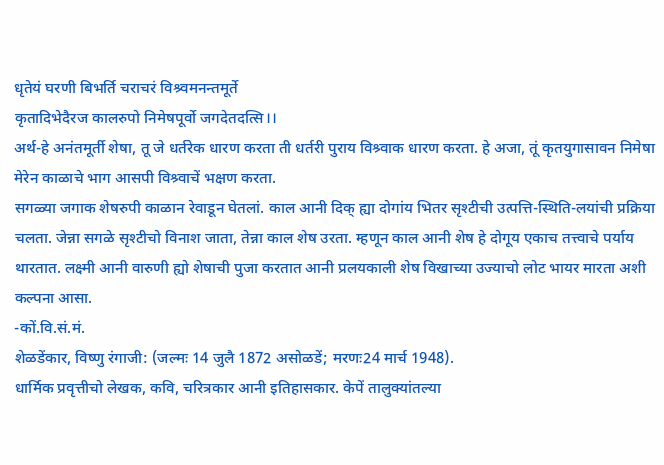धृतेयं घरणी बिभर्ति चराचरं विश्र्वमनन्तमूर्ते
कृतादिभेदैरज कालरुपो निमेषपूर्वो जगदेतदत्सि।।
अर्थ-हे अनंतमूर्ती शेषा, तू जे धर्तरेक धारण करता ती धर्तरी पुराय विश्र्वाक धारण करता. हे अजा, तूं कृतयुगासावन निमेषा मेरेन काळाचे भाग आसपी विश्र्वाचें भक्षण करता.
सगळ्या जगाक शेषरुपी काळान रेवाडून घेतलां. काल आनी दिक् ह्या दोगांय भितर सृश्टीची उत्पत्ति-स्थिति-लयांची प्रक्रिया चलता. जेन्ना सगळे सृश्टीचो विनाश जाता, तेन्ना काल शेष उरता. म्हणून काल आनी शेष हे दोगूय एकाच तत्त्वाचे पर्याय थारतात. लक्ष्मी आनी वारुणी ह्यो शेषाची पुजा करतात आनी प्रलयकाली शेष विखाच्या उज्याचो लोट भायर मारता अशी कल्पना आसा.
-कों.वि.सं.मं.
शेळडेंकार, विष्णु रंगाजी: (जल्मः 14 जुलै 1872 असोळडें; मरणः24 मार्च 1948).
धार्मिक प्रवृत्तीचो लेखक, कवि, चरित्रकार आनी इतिहासकार. केपें तालुक्यांतल्या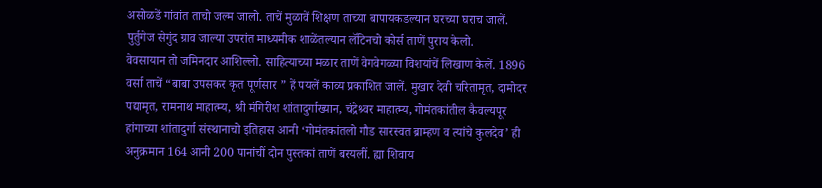असोळडें गांवांत ताचो जल्म जालो. ताचें मुळावें शिक्षण ताच्या बापायकडल्यान घरच्या घराच जालें. पुर्तुगेज सेगुंद ग्राव जाल्या उपरांत माध्यमीक शाळेंतल्यान लॅटिनचो कोर्स ताणें पुराय केलो.
वेवसायान तो जमिनदार आशिल्लो. साहित्याच्या मळार ताणें वेगवेगळ्या विशयांचें लिखाण केलें. 1896 वर्सा ताचें “बाबा उपसकर कृत पूर्णसार ” हें पयलें काव्य प्रकाशित जालें. मुखार देवी चरितामृत, दामोदर पद्यामृत, रामनाथ माहात्म्य, श्री मंगिरीश शांतादुर्गाख्यान, चंद्रेश्र्वर माहात्म्य, गोमंतकांतील कैवल्यपूर हांगाच्या शांतादुर्गा संस्थानाचो इतिहास आनी ‘गोमंतकांतलो गौड सारस्वत ब्राम्हण व त्यांचे कुलदेव’ ही अनुक्रमान 164 आनी 200 पानांचीं दोन पुस्तकां ताणें बरयलीं. ह्या शिवाय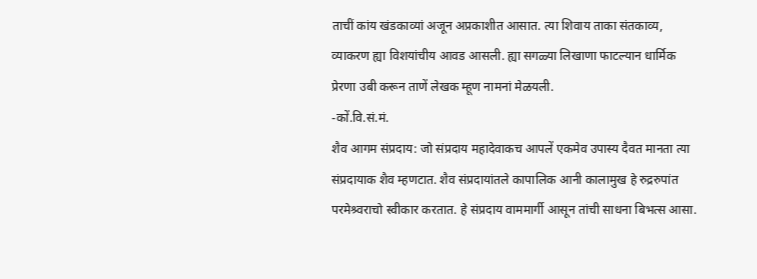ताचीं कांय खंडकाव्यां अजून अप्रकाशीत आसात. त्या शिवाय ताका संतकाव्य, व्याकरण ह्या विशयांचीय आवड आसली. ह्या सगळ्या लिखाणा फाटल्यान धार्मिक प्रेरणा उबी करून ताणें लेखक म्हूण नामनां मेळयली.
-कों.वि.सं.मं.
शैव आगम संप्रदाय: जो संप्रदाय महादेवाकच आपलें एकमेव उपास्य दैवत मानता त्या संप्रदायाक शैव म्हणटात. शैव संप्रदायांतले कापालिक आनी कालामुख हे रुद्ररुपांत परमेश्र्वराचो स्वीकार करतात. हे संप्रदाय वाममार्गी आसून तांची साधना बिभत्स आसा.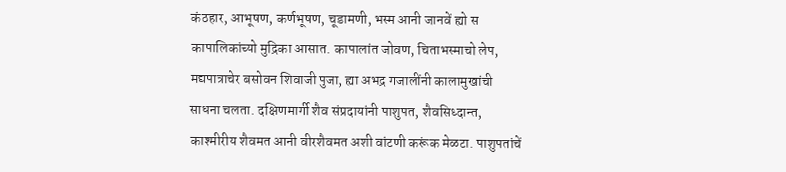कंठहार, आभूषण, कर्णभूषण, चूडामणी, भस्म आनी जानवें ह्यो स कापालिकांच्यो मुद्रिका आसात. कापालांत जोवण, चिताभस्माचो लेप, मद्यपात्राचेर बसोवन शिवाजी पुजा, ह्या अभद्र गजालींनी कालामुखांची साधना चलता. दक्षिणमार्गी शैव संप्रदायांनी पाशुपत, शैवसिध्दान्त, काश्मीरीय शैवमत आनी वीरशैवमत अशी वांटणी करूंक मेळटा. पाशुपतांचें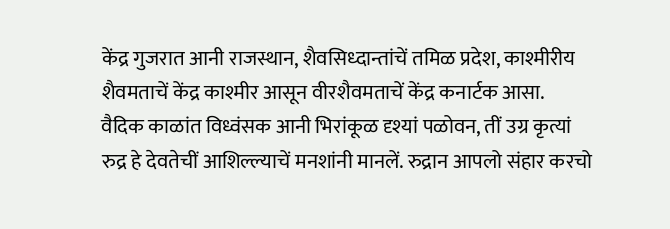केंद्र गुजरात आनी राजस्थान, शैवसिध्दान्तांचें तमिळ प्रदेश, काश्मीरीय शैवमताचें केंद्र काश्मीर आसून वीरशैवमताचें केंद्र कनार्टक आसा.
वैदिक काळांत विध्वंसक आनी भिरांकूळ दृश्यां पळोवन, तीं उग्र कृत्यां रुद्र हे देवतेचीं आशिल्ल्याचें मनशांनी मानलें. रुद्रान आपलो संहार करचो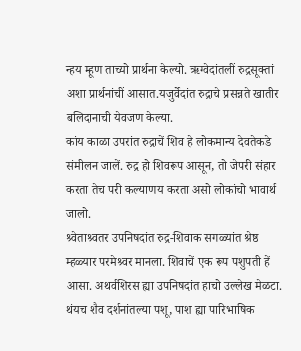न्हय म्हूण ताच्यो प्रार्थना केल्यो. ऋग्वेदांतलीं रुद्रसूक्तां अशा प्रार्थनांचीं आसात.यजुर्वेदांत रुद्राचे प्रसन्नते खातीर बलिदानाची येवजण केल्या.
कांय काळा उपरांत रुद्राचें शिव हे लोकमान्य देवतेकडे संमीलन जालें. रुद्र हो शिवरूप आसून, तो जेपरी संहार करता तेच परी कल्याणय करता असो लोकांचो भावार्थ जालो.
श्र्वेताश्र्वतर उपनिषदांत रुद्र-शिवाक सगळ्यांत श्रेष्ठ म्हळ्यार परमेश्र्वर मानला. शिवाचें एक रूप पशुपती हें आसा. अथर्वशिरस ह्या उपनिषदांत हाचो उल्लेख मेळटा. थंयच शैव दर्शनांतल्या पशू, पाश ह्या पारिभाषिक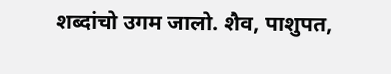शब्दांचो उगम जालो. शैव, पाशुपत,